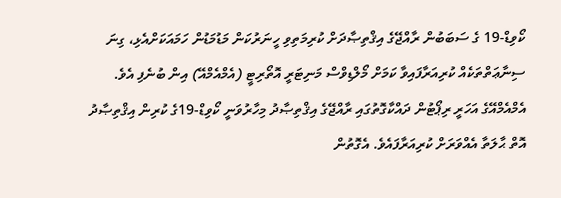ކޯވިޑް-19 ގެ ސަބަބުން ރާއްޖޭގެ އިޤްތިޞާދަށް ކުރިމަތިވި ހީނަރުކަން މަޑުމަޑުން ހަމައަކަށްއެޅި، ގިނަ ސިނާޢަތްތަކެއް ކުރިއަރާފައިވާ ކަމަށް މޯލްޑިވްސް މަނިޓަރީ އޮތޯރިޓީ (އެމްއެމްއޭ) އިން ބުނެފި އެވެ.
އެމްއެމްއޭގެ އަހަރީ ރިޕޯޓުން ދައްކާގޮތުގައި ރާއްޖޭގެ އިޤްތިޞާދު މިހާރުވަނީ ކޯވިޑް-19ގެ ކުރިން އިޤްތިޞާދު އޮތް ޙާލަތާ އެއްވަރަށް ކުރިއަރާފައެވެ. އެގޮތުން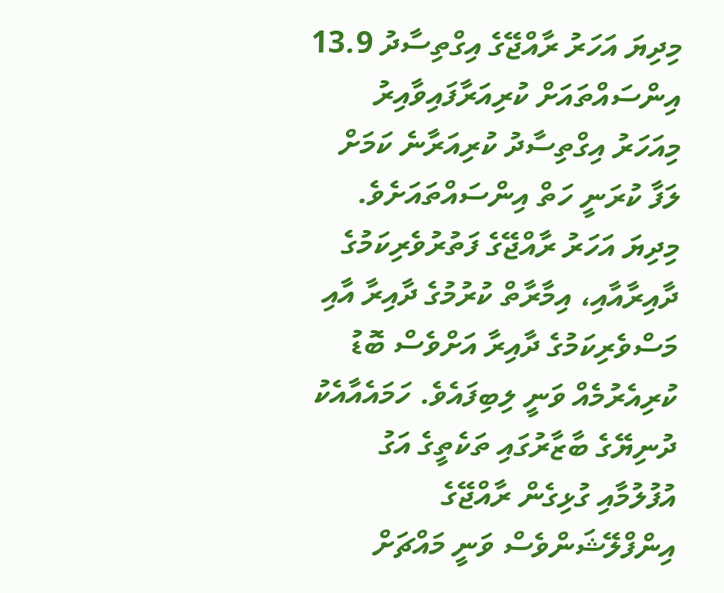މިދިޔަ އަހަރު ރާއްޖޭގެ އިގްތިސާދު 13.9 އިންސައްތައަށް ކުރިއަރާފައިވާއިރު މިއަހަރު އިގްތިސާދު ކުރިއަރާނެ ކަމަށް ލަފާ ކުރަނީ ހަތް އިންސައްތައަށެވެ.
މިދިޔަ އަހަރު ރާއްޖޭގެ ފަތުރުވެރިކަމުގެ ދާއިރާއާއި، އިމާރާތް ކުރުމުގެ ދާއިރާ އާއި މަސްވެރިކަމުގެ ދާއިރާ އަށްވެސް ބޮޑު ކުރިއެރުމެއް ވަނީ ލިބިފައެވެ. ހަމައެއާއެކު ދުނިޔޭގެ ބާޒާރުގައި ތަކެތީގެ އަގު އުފުލުމާއި ގުޅިގެން ރާއްޖޭގެ އިންފްލޭޝަންވެސް ވަނީ މައްޗަށް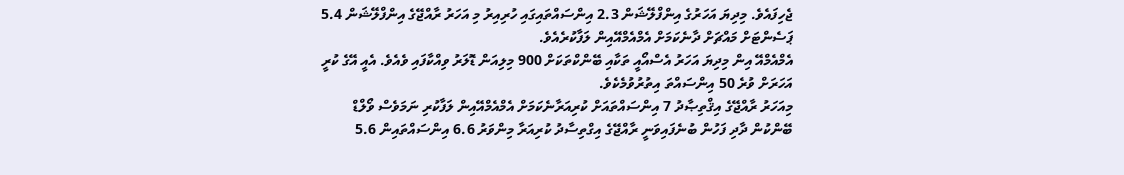ޖެހިފައެވެ. މިދިޔަ އަހަރުގެ އިންފްލޭޝަން 2.3 އިންސައްތައިގައި ހުރިއިރު މި އަހަރު ރާއްޖޭގެ އިންފްލޭޝަން 5.4 ޕަސެންޓަށް މައްޗަށް ދާނެކަމަށް އެމްއެމްއޭއިން ލަފާކުރެއެވެ.
އެމްއެމްއޭ އިން މިދިޔަ އަހަރު އެސްއޯއީ ތަކާއި ބޭންކްތަކަށް 900 މިލިއަން ޑޮލަރު ވިއްކާފައި ވެއެވެ. އެއީ އޭގެ ކުރީ އަހަރަށް ވުރެ 50 އިންސައްތަ އިތުރުވުމެކެވެ.
މިއަހަރު ރާއްޖޭގެ އިޤްތިޞާދު 7 އިންސައްތައަށް ކުރިއަރާނެކަމަށް އެމްއެމްއޭއިން ލަފާކުރި ނަމަވެސް ވޯލްޑް ބޭންކުން ދާދި ފަހުން ބުނެފައިވަނީ ރާއްޖޭގެ އިގްތިސާދު ކުރިއަރާ މިންވަރު 6.6 އިންސައްތައިން 5.6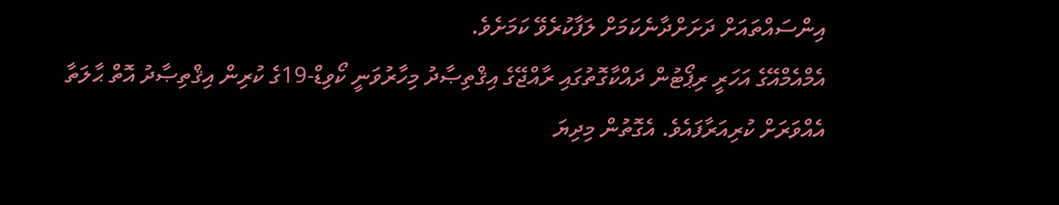އިންސައްތައަށް ދަށަށްދާނެކަމަށް ލަފާކުރެވޭ ކަމަށެވެ.
އެމްއެމްއޭގެ އަހަރީ ރިޕޯޓުން ދައްކާގޮތުގައި ރާއްޖޭގެ އިޤްތިޞާދު މިހާރުވަނީ ކޯވިޑް-19ގެ ކުރިން އިޤްތިޞާދު އޮތް ޙާލަތާ އެއްވަރަށް ކުރިއަރާފައެވެ. އެގޮތުން މިދިޔަ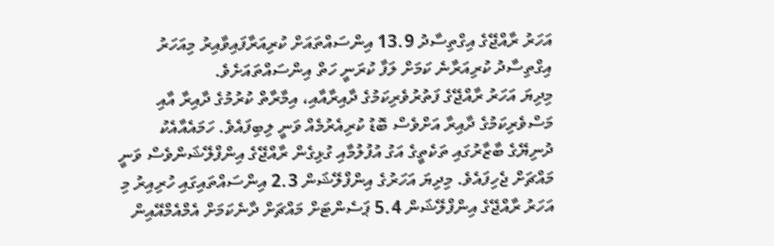އަހަރު ރާއްޖޭގެ އިގްތިސާދު 13.9 އިންސައްތައަށް ކުރިއަރާފައިވާއިރު މިއަހަރު އިގްތިސާދު ކުރިއަރާނެ ކަމަށް ލަފާ ކުރަނީ ހަތް އިންސައްތައަށެވެ.
މިދިޔަ އަހަރު ރާއްޖޭގެ ފަތުރުވެރިކަމުގެ ދާއިރާއާއި، އިމާރާތް ކުރުމުގެ ދާއިރާ އާއި މަސްވެރިކަމުގެ ދާއިރާ އަށްވެސް ބޮޑު ކުރިއެރުމެއް ވަނީ ލިބިފައެވެ. ހަމައެއާއެކު ދުނިޔޭގެ ބާޒާރުގައި ތަކެތީގެ އަގު އުފުލުމާއި ގުޅިގެން ރާއްޖޭގެ އިންފްލޭޝަންވެސް ވަނީ މައްޗަށް ޖެހިފައެވެ. މިދިޔަ އަހަރުގެ އިންފްލޭޝަން 2.3 އިންސައްތައިގައި ހުރިއިރު މި އަހަރު ރާއްޖޭގެ އިންފްލޭޝަން 5.4 ޕަސެންޓަށް މައްޗަށް ދާނެކަމަށް އެމްއެމްއޭއިން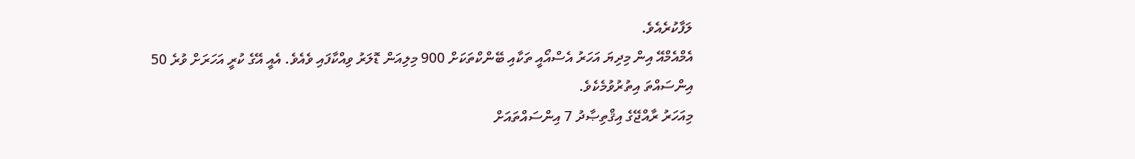ލަފާކުރެއެވެ.
އެމްއެމްއޭ އިން މިދިޔަ އަހަރު އެސްއޯއީ ތަކާއި ބޭންކްތަކަށް 900 މިލިއަން ޑޮލަރު ވިއްކާފައި ވެއެވެ. އެއީ އޭގެ ކުރީ އަހަރަށް ވުރެ 50 އިންސައްތަ އިތުރުވުމެކެވެ.
މިއަހަރު ރާއްޖޭގެ އިޤްތިޞާދު 7 އިންސައްތައަށް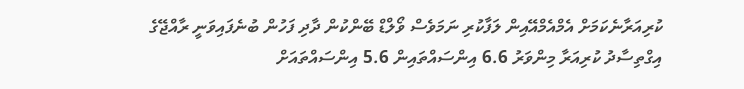ކުރިއަރާނެކަމަށް އެމްއެމްއޭއިން ލަފާކުރި ނަމަވެސް ވޯލްޑް ބޭންކުން ދާދި ފަހުން ބުނެފައިވަނީ ރާއްޖޭގެ އިގްތިސާދު ކުރިއަރާ މިންވަރު 6.6 އިންސައްތައިން 5.6 އިންސައްތައަށް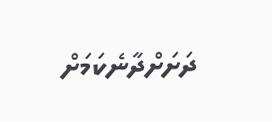ދަށަށްދާނެކަމަށް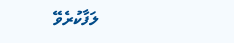ލަފާކުރެވޭ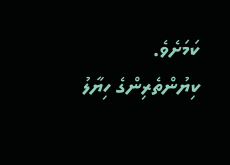ކަމަށެވެ.
ކިޔުންތެރިންގެ ހިޔާލު